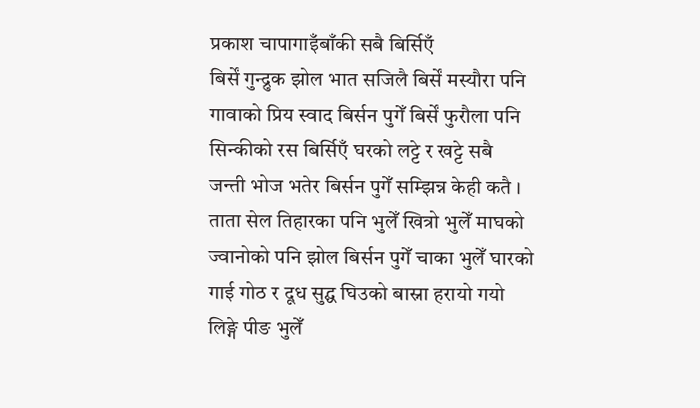प्रकाश चापागाइँबाँकी सबै बिर्सिएँ
बिर्सें गुन्द्रुक झोल भात सजिलै बिर्सें मस्यौरा पनि
गावाको प्रिय स्वाद बिर्सन पुगेँ बिर्सें फुरौला पनि
सिन्कीको रस बिर्सिएँ घरको लट्टे र खट्टे सबै
जन्ती भोज भतेर बिर्सन पुगेँ सम्झिन्न केही कतै ।
ताता सेल तिहारका पनि भुलेँ खित्रो भुलेँ माघको
ज्वानोको पनि झोल बिर्सन पुगेँ चाका भुलेँ घारको
गाई गोठ र दूध सुद्घ घिउको बास्ना हरायो गयो
लिङ्गे पीङ भुलेँ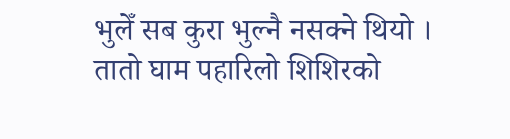भुलेँ सब कुरा भुल्नै नसक्ने थियो ।
तातो घाम पहारिलो शिशिरको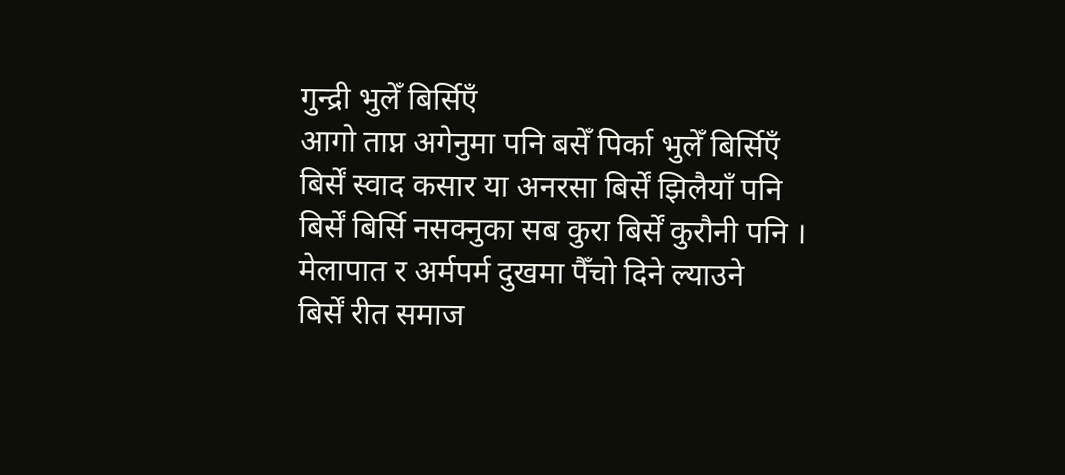गुन्द्री भुलेँ बिर्सिएँ
आगो ताप्न अगेनुमा पनि बसेँ पिर्का भुलेँ बिर्सिएँ
बिर्सें स्वाद कसार या अनरसा बिर्सें झिलैयाँ पनि
बिर्सें बिर्सि नसक्नुका सब कुरा बिर्सें कुरौनी पनि ।
मेलापात र अर्मपर्म दुखमा पैँचो दिने ल्याउने
बिर्सें रीत समाज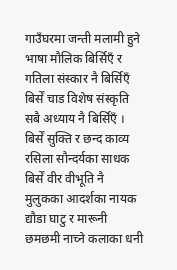गाउँघरमा जन्ती मलामी हुने
भाषा मौलिक बिर्सिएँ र गतिला संस्कार नै बिर्सिएँ
बिर्सें चाड विशेष संस्कृति सबै अध्याय नै बिर्सिएँ ।
बिर्सें सुक्ति र छन्द काव्य रसिला सौन्दर्यका साधक
बिर्सें वीर वीभूति नै मुलुकका आदर्शका नायक
द्यौडा घाटु र मारूनी छमछमी नाच्ने कलाका धनी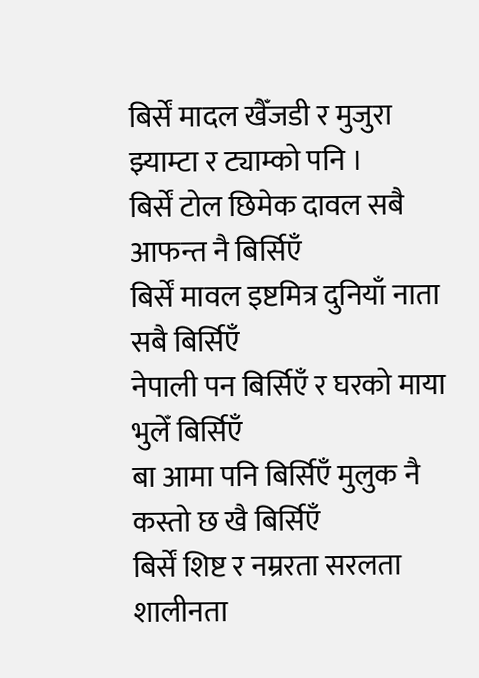बिर्सें मादल खैँजडी र मुजुरा झ्याम्टा र ट्याम्को पनि ।
बिर्सें टोल छिमेक दावल सबै आफन्त नै बिर्सिएँ
बिर्सें मावल इष्टमित्र दुनियाँ नाता सबै बिर्सिएँ
नेपाली पन बिर्सिएँ र घरको माया भुलेँ बिर्सिएँ
बा आमा पनि बिर्सिएँ मुलुक नै कस्तो छ खै बिर्सिएँ
बिर्सें शिष्ट र नम्ररता सरलता शालीनता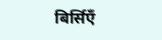बिर्सिएँ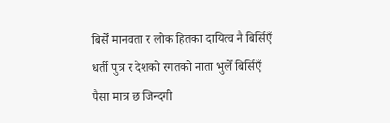बिर्सें मानवता र लोक हितका दायित्व नै बिर्सिएँ
धर्ती पुत्र र देशको रगतको नाता भुलेँ बिर्सिएँ
पैसा मात्र छ जिन्दगी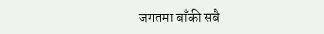जगतमा बाँकी सबै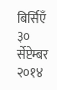बिर्सिएँ
३० र्सेप्टेम्बर २०१४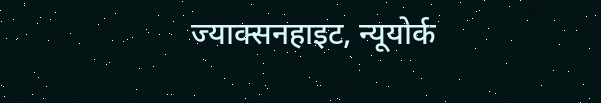ज्याक्सनहाइट, न्यूयोर्क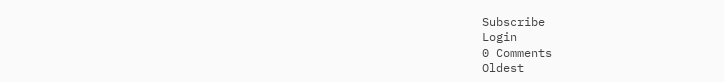Subscribe
Login
0 Comments
Oldest